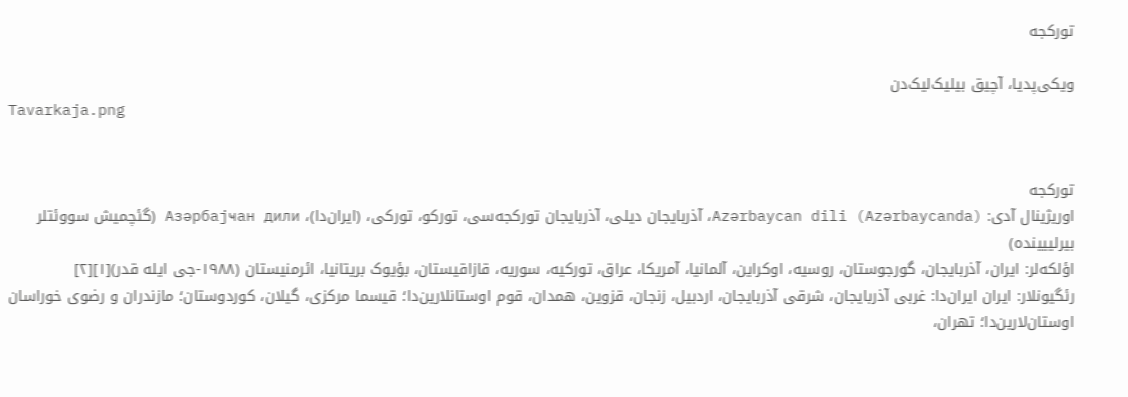تورکجه

ویکی‌پدیا، آچیق بیلیک‌لیک‌دن
Tavarkaja.png


تورکجه
اوریژینال آدی: Azərbaycan dili (Azərbaycanda)، آذربايجان ديلی، آذربایجان تورکجه‌سی، تورکو، تورکی، (ایران‌دا)، Азәрбајҹан дили (گئچمیش سووئتلر بیرلییینده)
اؤلکه‌لر: ایران، آذربایجان، گورجوستان، روسیه، اوکراین، آلمانیا، آمریکا، عراق، تورکیه، سوریه، قازاقیستان، بؤیوک بریتانیا، ائرمنیستان (۱۹۸۸-جی ایله قدر)[۱][۲]
رئگیونلار: ایران ایران‌دا: غربی آذربایجان، شرقی آذربایجان، اردبیل، زنجان، قزوین، همدان، قوم اوستانلارین‌دا؛ قیسما مرکزی، گیلان، کوردوستان؛ مازندران و رضوی خوراسان اوستان‌لارین‌دا؛ تهران،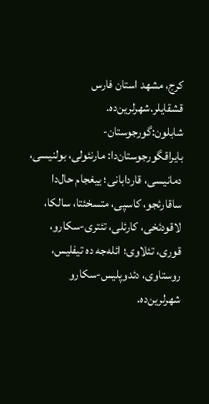کرج، مشهد استان فارس قشقایلر.شهرلرین‌ده.
شابلون:گورجوستان-بایراقگورجوستان‌دا: مارنئولی، بولنیسی، دمانیسی، قاردابانی؛ ییغجام حال‌دا ساقارئجو، کاسپی، متسخئتا، سالکا، لاقودئخی، کارئلی، تئتری-سکارو، قوری، تئلاوی؛ ائله‌جه ده تیفلیس، روستاوی، دئدوپلیس-سکارو شهرلرین‌ده.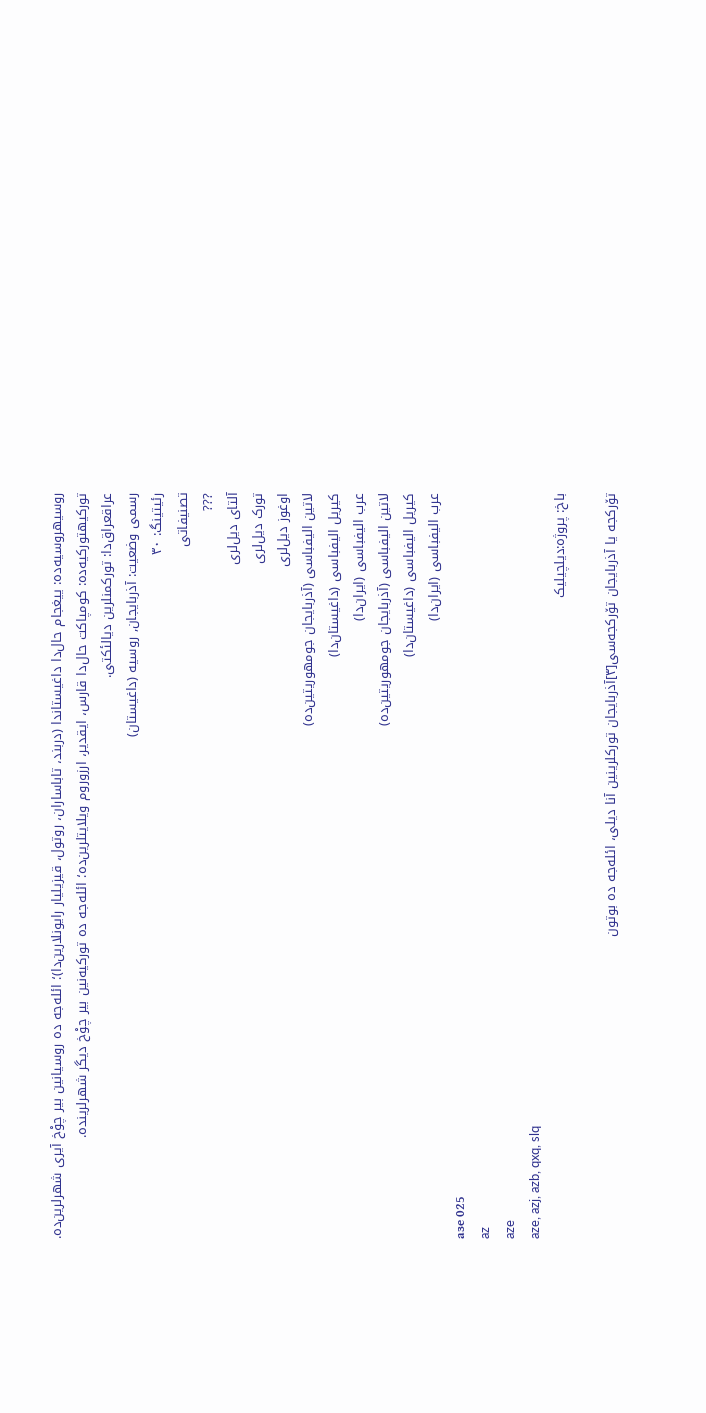روسیهروسیه‌ده: ییغجام حال‌دا داغیستاندا (دربند، تاباساران، روتول، قیزیلیار رایونلارین‌دا)؛ ائله‌جه ده روسیانین بیر چوْخ آیری شهرلرین‌ده.
تورکیهتورکیه‌ده: کومپاکت حال‌دا قارس، ایقدیر، ارزوروم ویلایتلرین‌ده؛ ائله‌جه ده تورکیه‌نین بیر چوْخ دیگر شهرلرینده.
عراقعراق‌دا: تورکمنلرین دیالئکتی.
رسمی وضعیت: آذربایجان, روسیه (داغیستان)
رئیتینگ: ۳۰
تصنیفاتی
???
آلتای دیل‌لری
تورک دیل‌لری
اوغوز دیل‌لری
لاتین الیفباسی (آذربایجان جومهوریتین‌ده)
کیریل الیفباسی (داغیستان‌دا)
عرب الیفباسی (ایران‌دا)
لاتین الیفباسی (آذربایجان جومهوریتین‌ده)
کیریل الیفباسی (داغیستان‌دا)
عرب الیفباسی (ایران‌دا)
азе 025
az
aze
aze, azj, azb, qxq, slq
باخ: پروژه:دیلچیلیک

تۆرکجه‌ یا آذربایجان تۆرکجه‌‌سی[۳]آذربایجان تورکلرینین آنا دیلی، ائله‌جه ده بوتون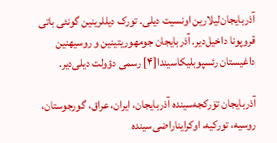آذربایجان‌لیلارین اونسیت دیلی. تورک دیللرینین گونئی باتی قروپونا داخیل‌دیر. آذربایجان جومهوریتینین و روسیهنین داغیستان رئسپوبلیکاسیندا[۴] رسمی دؤولت دیلی‌دیر.

آذربایجان تۆرکجه‌‌سینده آذربایجان، ایران، عراق، گورجوستان، روسیه، تورکیه، اوکرایناراضی‌سینده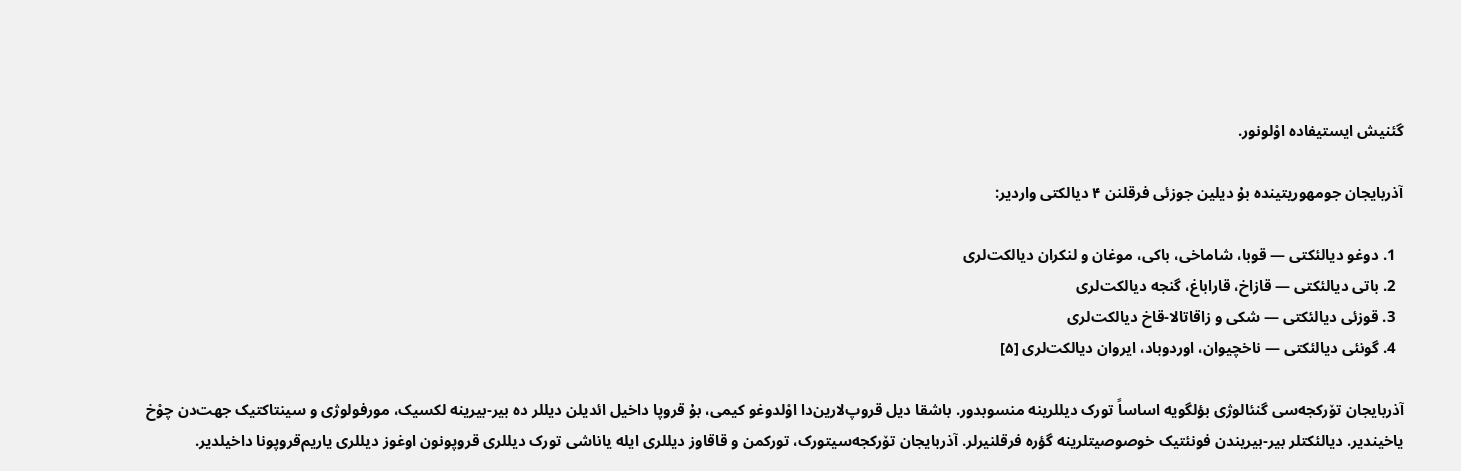گئنیش ایستیفاده اوْلونور.

آذربایجان جومهوریتینده بۇ دیلین جوزئی فرقلنن ۴ دیالکتی واردیر:

  1. دوغو دیالئکتی — قوبا، شاماخی، باکی، موغان و لنکران دیالکت‌لری
  2. باتی دیالئکتی — قازاخ، قاراباغ، گنجه دیالکت‌لری
  3. قوزئی دیالئکتی — شکی و زاقاتالا-قاخ دیالکت‌لری
  4. گونئی دیالئکتی — ناخچیوان، اوردوباد، ایروان دیالکت‌لری [۵]

آذربایجان تۆرکجه‌‌سی گنئالوژی بؤلگویه اساساً تورک دیللرینه منسوبدور. باشقا دیل قروپ‌لارین‌دا اوْلدوغو کیمی، بۇ قروپا داخیل ائدیلن دیللر ده بیر-بیرینه لکسیک، مورفولوژی و سینتاکتیک جهت‌دن چوْخ یاخیندیر. دیالئکتلر بیر-بیریندن فونئتیک خوصوصیتلرینه گؤره فرقلنیرلر. آذربایجان تۆرکجه‌‌سیتورک، تورکمن و قاقاوز دیللری ایله یاناشی تورک دیللری قروپونون اوغوز دیللری یاریم‌قروپونا داخیلدیر.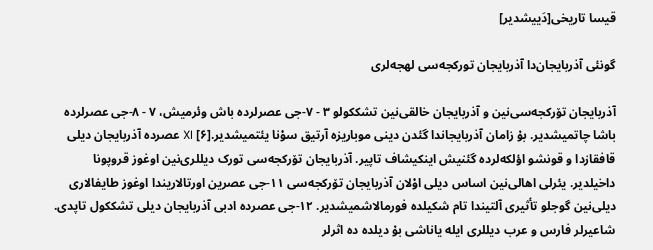قیسا تاریخی[دَییشدیر]

گونئی آذربایجان‌دا آذربایجان تورکجه‌سی لهجه‌لری

آذربایجان تۆرکجه‌‌سی‌نین و آذربایجان خالقی‌نین تشککولو ۳ - ۷-جی عصرلرده باش وئرمیش، ۷ - ۸-جی عصرلرده باشا چاتمیشدیر. بۇ زامان آذربایجاندا گئدن دینی موباریزه آرتیق سوْنا یئتمیشدیر.[۶] XI عصرده آذربایجان دیلی قافقازدا و قونشو اؤلکه‌لرده گئنیش اینکیشاف تاپیر. آذربایجان تۆرکجه‌‌سی تورک دیللری‌نین اوغوز قروپونا داخیلدیر. یئرلی اهالی‌نین اساس دیلی اوْلان آذربایجان تۆرکجه‌‌سی ۱۱-جی عصرین اورتالاریندا اوغوز طایفالاری دیلی‌نین گوجلو تأثیری آلتیندا تام شکیلده فورمالاشمیشدیر. ۱۲-جی عصرده ادبی آذربایجان دیلی تشککول تاپدی. شاعیرلر فارس و عرب دیللری ایله یاناشی بۇ دیلده ده اثرلر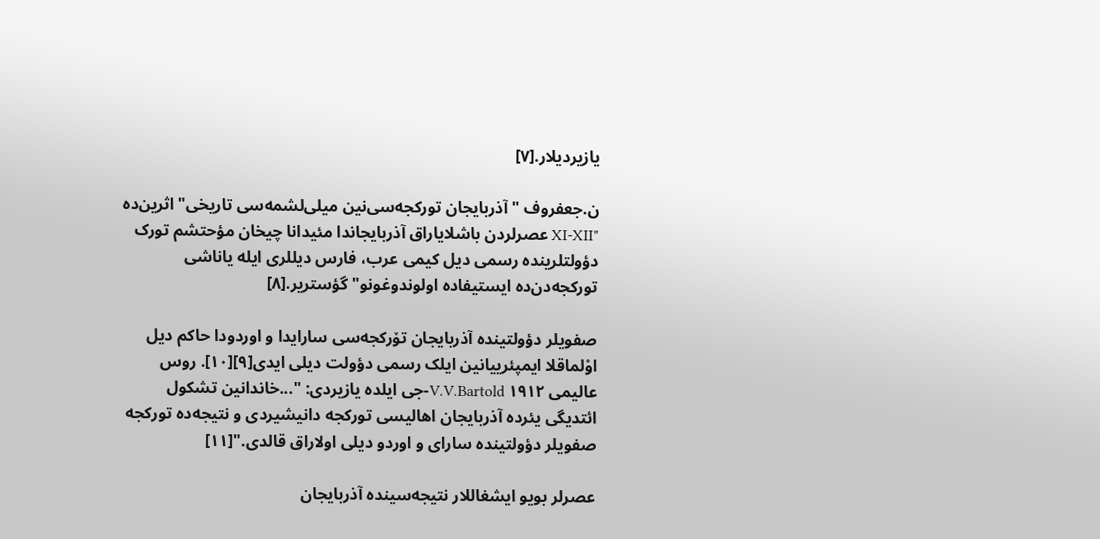یازیردیلار.[۷]

ن.جعفروف "آذربایجان تورکجه‌سی‌نین میلی‌لشمه‌سی تاریخی" اثرین‌ده "XI-XII عصرلردن باشلایاراق آذربایجاندا مئیدانا چیخان مؤحتشم تورک دؤولتلرینده رسمی دیل کیمی عرب، فارس دیللری ایله یاناشی تورکجه‌دن‌ده ایستیفاده اولوندوغونو" گؤستریر.[۸]

صفویلر دؤولتینده آذربایجان تۆرکجه‌‌سی سارایدا و اوردودا حاکم دیل اوْلماقلا ایمپئرییانین ایلک رسمی دؤولت دیلی ایدی[۹][۱۰]. روس عالیمی V.V.Bartold ۱۹۱۲-جی ایلده یازیردی: "...خاندانین تشکول ائتدیگی یئرده آذربایجان اهالیسی تورکجه دانیشیردی و نتیجه‌ده تورکجه صفویلر دؤولتینده سارای و اوردو دیلی اولاراق قالدی."[۱۱]

عصرلر بویو ایشغاللار نتیجه‌سینده آذربایجان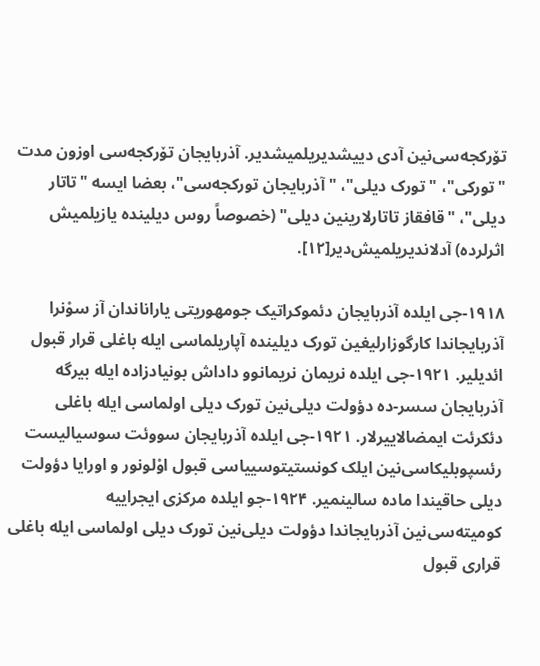تۆرکجه‌‌سی‌نین آدی دییشدیریلمیشدیر. آذربایجان تۆرکجه‌‌سی اوزون مدت "تورکی"، "تورک دیلی"، "آذربایجان تورکجه‌سی"، بعضا ایسه "تاتار دیلی"، "قافقاز تاتارلارینین دیلی" (خصوصاً روس دیلینده یازیلمیش اثرلرده) آدلاندیریلمیش‌دیر[۱۲].

۱۹۱۸-جی ایلده آذربایجان دئموکراتیک جومهوریتی یاراناندان آز سوْنرا آذربایجاندا کارگوزارلیغین تورک دیلینده آپاریلماسی ایله باغلی قرار قبول ائدیلیر. ۱۹۲۱-جی ایلده نریمان نریمانوو داداش بونیادزاده ایله بیرگه آذربایجان سسر-ده دؤولت دیلی‌نین تورک دیلی اولماسی ایله باغلی دئکرئت ایمضالاییرلار. ۱۹۲۱-جی ایلده آذربایجان سووئت سوسیالیست رئسپوبلیکاسی‌نین ایلک کونستیتوسییاسی قبول اوْلونور و اورایا دؤولت دیلی حاقیندا ماده سالینمیر. ۱۹۲۴-جو ایلده مرکزی ایجراییه کومیته‌سی‌نین آذربایجاندا دؤولت دیلی‌نین تورک دیلی اولماسی ایله باغلی قراری قبول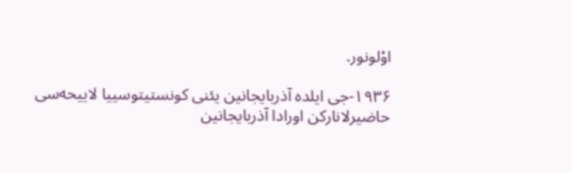اوْلونور.

۱۹۳۶-جی ایلده آذربایجانین یئنی کونستیتوسییا لاییحه‌سی حاضیرلانارکن اورادا آذربایجانین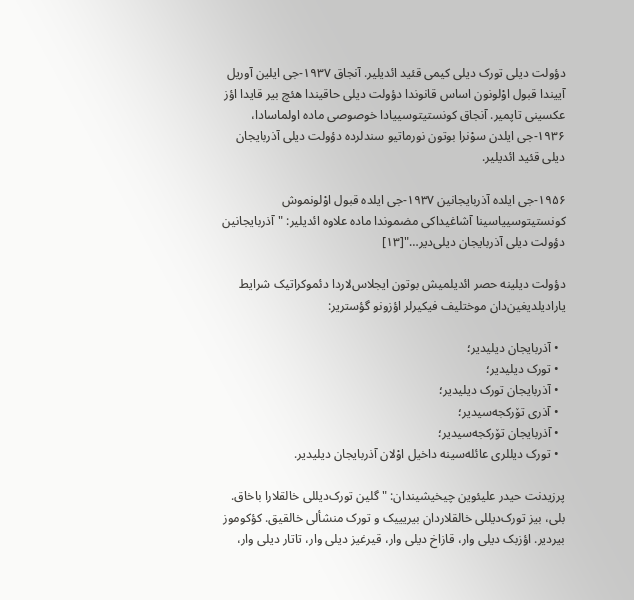دؤولت دیلی تورک دیلی کیمی قئید ائدیلیر. آنجاق ۱۹۳۷-جی ایلین آوریل آییندا قبول اوْلونون اساس قانوندا دؤولت دیلی حاقیندا هئچ بیر قایدا اؤز عکسینی تاپمیر. آنجاق کونستیتوسییادا خوصوصی ماده اولماسادا، ۱۹۳۶-جی ایلدن سوْنرا بوتون نورماتیو سندلرده دؤولت دیلی آذربایجان دیلی قئید ائدیلیر.

۱۹۵۶-جی ایلده آذربایجانین ۱۹۳۷-جی ایلده قبول اوْلونموش کونستیتوسییاسینا آشاغیداکی مضموندا ماده علاوه ائدیلیر: "آذربایجانین دؤولت دیلی آذربایجان دیلی‌دیر…"[۱۳]

دؤولت دیلینه حصر ائدیلمیش بوتون ایجلاس‌لاردا دئموکراتیک شرایط یارادیلدیغین‌دان موختلیف فیکیرلر اؤزونو گؤستریر:

  • آذربایجان دیلیدیر؛
  • تورک دیلیدیر؛
  • آذربایجان تورک دیلیدیر؛
  • آذری تۆرکجه‌‌سیدیر؛
  • آذربایجان تۆرکجه‌‌سیدیر؛
  • تورک دیللری عائله‌سینه داخیل اوْلان آذربایجان دیلیدیر.

پرزیدنت حیدر علیئوین چیخیشیندان: "گلین تورک‌دیللی خالقلارا باخاق. بلی، بیز تورک‌دیللی خالقلاردان بیریییک و تورک منشألی خالقیق. کؤکوموز بیردیر. اؤزبک دیلی وار، قازاخ دیلی وار، قیرغیز دیلی وار، تاتار دیلی وار،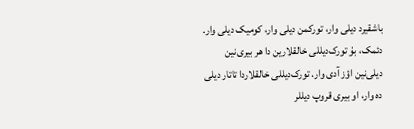باشقیرد دیلی وار، تورکمن دیلی وار، کومیک دیلی وار. دئمک، بۇ تورک‌دیللی خالقلارین دا هر بیری‌نین دیلی‌نین اؤز آدی وار. تورک‌دیللی خالقلاردا تاتار دیلی ده وار، او بیری قروپ دیللر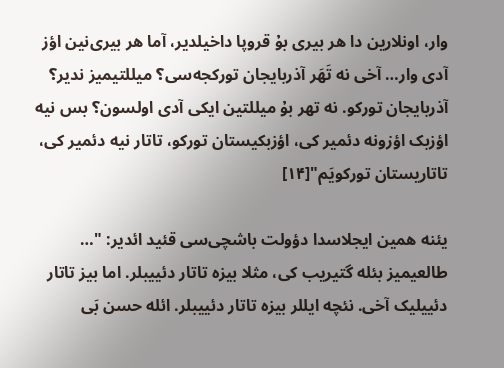وار، اونلارین دا هر بیری بۇ قروپا داخیلدیر، آما هر بیری‌نین اؤز آدی وار… آخی نه تَهَر آذربایجان تورکجه‌سی؟ میللتیمیز ندیر؟ آذربایجان تورکو. نه تهر بۇ میللتین ایکی آدی اولسون؟ بس نیه اؤزبک اؤزونه دئمیر کی، اؤزبکیستان تورکو، تاتار نیه دئمیر کی، تاتاریستان تورکویَم"[۱۴]

یئنه همین ایجلاسدا دؤولت باشچی‌سی قئید ائدیر: "… طالعیمیز بئله گتیریب کی، مثلا بیزه تاتار دئییبلر. اما بیز تاتار دئییلیک آخی. نئچه ایللر بیزه تاتار دئییبلر. ائله حسن بَی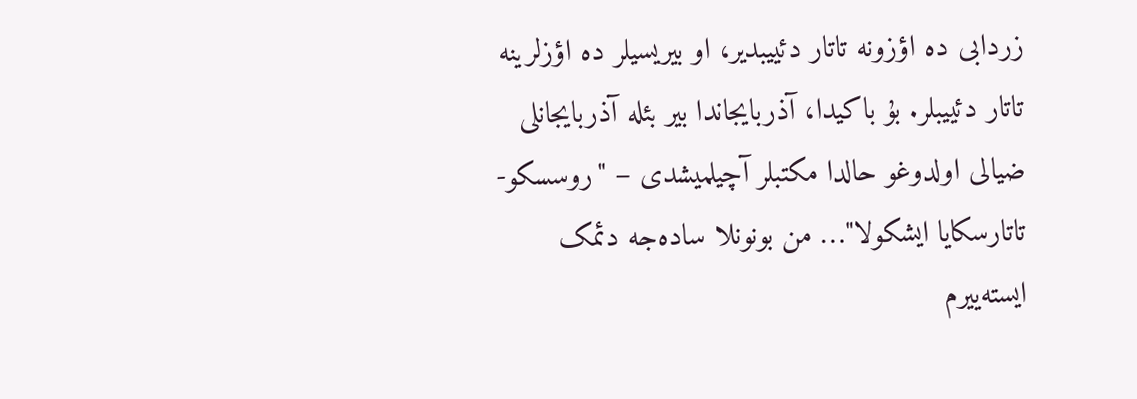زردابی ده اؤزونه تاتار دئییبدیر، او بیریسیلر ده اؤزلرینه تاتار دئییبلر. بۇ باکیدا، آذربایجاندا بیر بئله آذربایجانلی ضیالی اولدوغو حالدا مکتبلر آچیلمیشدی – "روسسکو-تاتارسکایا ایشکولا"… من بونونلا ساده‌جه دئمک ایسته‌ییرم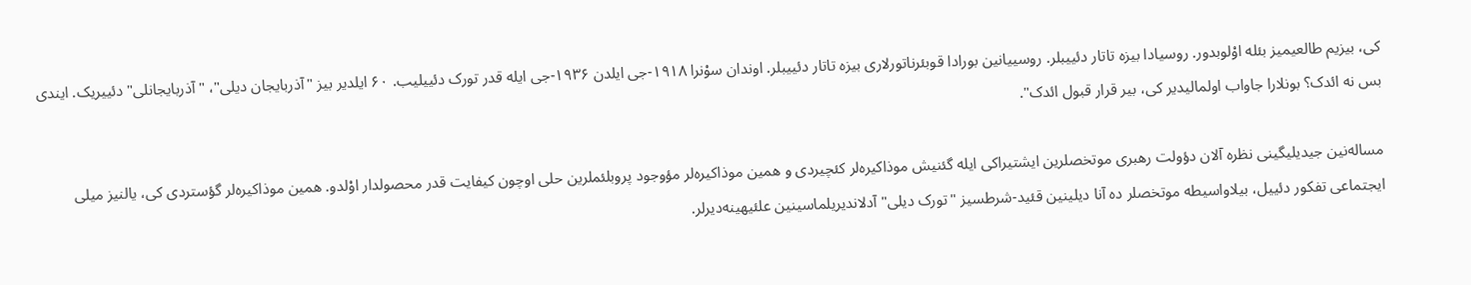کی، بیزیم طالعیمیز بئله اوْلوبدور. روسیادا بیزه تاتار دئییبلر. روسییانین بورادا قوبئرناتورلاری بیزه تاتار دئییبلر. اوندان سوْنرا ۱۹۱۸-جی ایلدن ۱۹۳۶-جی ایله قدر تورک دئییلیب. ۶۰ ایلدیر بیز "آذربایجان دیلی"، "آذربایجانلی" دئییریک. ایندی بس نه ائدک؟ بونلارا جاواب اولمالیدیر کی، بیر قرار قبول ائدک".

مساله‌نین جیدیلیگینی نظره آلان دؤولت رهبری موتخصلرین ایشتیراکی ایله گئنیش موذاکیره‌لر کئچیردی و همین موذاکیره‌لر مؤوجود پروبلئملرین حلی اوچون کیفایت قدر محصولدار اوْلدو. همین موذاکیره‌لر گؤستردی کی، یالنیز میلی ایجتماعی تفکور دئییل، بیلاواسیطه موتخصلر ده آنا دیلینین قئید-شرطسیز "تورک دیلی" آدلاندیریلماسینین علئیهینه‌دیرلر.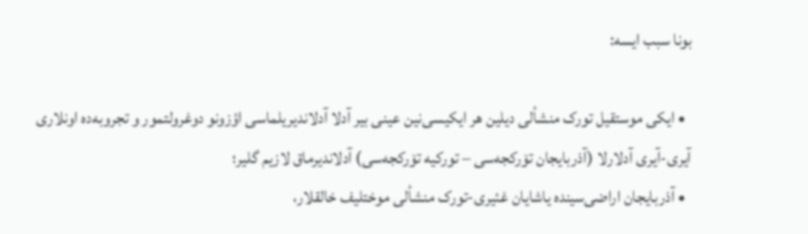بونا سبب ایسه:

  • ایکی موستقیل تورک منشألی دیلین هر ایکیسی‌نین عینی بیر آدلا آدلاندیریلماسی اؤزونو دوغرولتمور و تجروبه‌ده اونلاری آیری-آیری آدلارلا (آذربایجان تۆرکجه‌‌سی – تورکیه تۆرکجه‌‌سی) آدلاندیرماق لازیم گلیر؛
  • آذربایجان اراضی‌سینده یاشایان غئیری-تورک منشألی موختلیف خالقلار،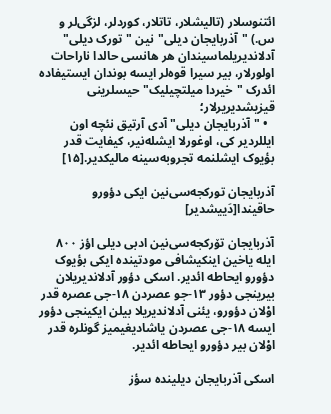ائتنوسلار (تالیشلار، تاتلار، کوردلر، لزگی‌لر و س.) "آذربایجان دیلی"نین "تورک دیلی" آدلاندیریلماسیندان هر هانسی حالدا ناراحات اولورلار، بیر سیرا قوه‌لر ایسه بوندان ایستیفاده ائدرک "خیردا میلتچیلیک" حیسلرینی قیزیشدیریرلار؛
  • "آذربایجان دیلی" آدی آرتیق نئچه اون ایللردیر کی، اوغورلا ایشله‌نیر، کیفایت قدر بؤیوک ایشلنمه تجروبه‌سینه مالیکدیر.[۱۵]

آذربایجان تورکجه‌سی‌نین ایکی دؤورو حاقیندا[دَییشدیر]

آذربایجان تۆرکجه‌‌سی‌نین ادبی دیلی اؤز ۸۰۰ ایله یاخین اینکیشافی مودتینده ایکی بؤیوک دؤورو ایحاطه ائدیر. اسکی دؤور آدلاندیریلان بیرینجی دؤور ۱۳-جو عصردن ۱۸-جی عصره قدر اوْلان دؤورو، یئنی آدلاندیریلا بیلن ایکینجی دؤور ایسه ۱۸-جی عصردن یاشادیغیمیز گونلره قدر اوْلان بیر دؤورو ایحاطه ائدیر.

اسکی آذربایجان دیلینده سؤز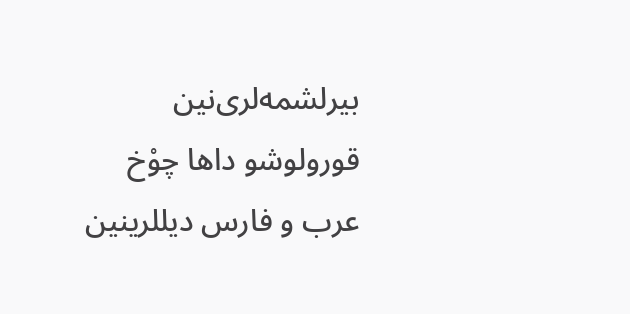بیرلشمه‌لری‌نین قورولوشو داها چوْخ عرب و فارس دیللرینین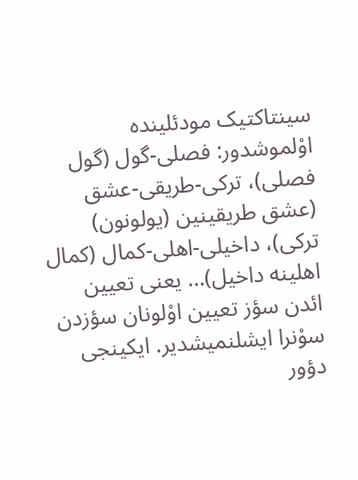سینتاکتیک مودئلینده اوْلموشدور: فصلی-گول (گول فصلی)، ترکی-طریقی-عشق (عشق طریقینین (یولونون) ترکی)، داخیلی-اهلی-کمال (کمال اهلینه داخیل)… یعنی تعیین ائدن سؤز تعیین اوْلونان سؤزدن سوْنرا ایشلنمیشدیر. ایکینجی دؤور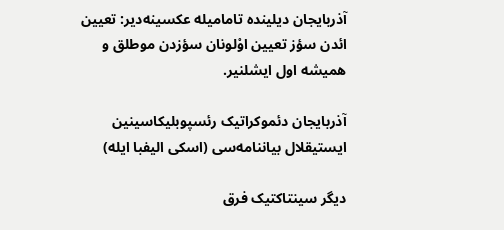آذربایجان دیلینده تامامیله عکسینه‌دیر: تعیین ائدن سؤز تعیین اوْلونان سؤزدن موطلق و همیشه اول ایشلنیر.

آذربایجان دئموکراتیک رئسپوبلیکاسینین ایستیقلال بیاننامه‌سی (اسکی الیفبا ایله)

دیگر سینتاکتیک فرق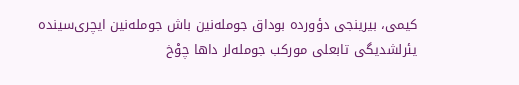کیمی، بیرینجی دؤورده بوداق جومله‌نین باش جومله‌نین ایچری‌سینده یئرلشدیگی تابعلی مورکب جومله‌لر داها چوْخ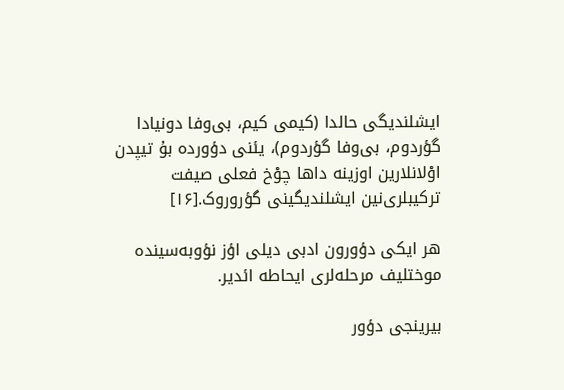ایشلندیگی حالدا (کیمی کیم، بی‌وفا دونیادا گؤردوم، بی‌وفا گؤردوم)، یئنی دؤورده بۇ تیپدن اوْلانلارین اوزینه داها چوْخ فعلی صیفت ترکیبلری‌نین ایشلندیگینی گؤروروک.[۱۶]

هر ایکی دؤورون ادبی دیلی اؤز نؤوبه‌سینده موختلیف مرحله‌لری ایحاطه ائدیر.

بیرینجی دؤور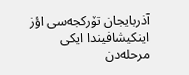آذربایجان تۆرکجه‌‌سی اؤز اینکیشافیندا ایکی مرحله‌دن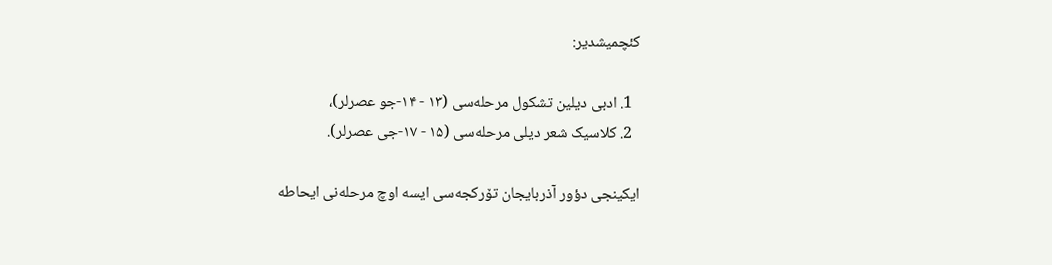کئچمیشدیر:

  1. ادبی دیلین تشکول مرحله‌سی (۱۳ - ۱۴-جو عصرلر)،
  2. کلاسیک شعر دیلی مرحله‌سی (۱۵ - ۱۷-جی عصرلر).

ایکینجی دؤور آذربایجان تۆرکجه‌‌سی ایسه اوچ مرحله‌نی ایحاطه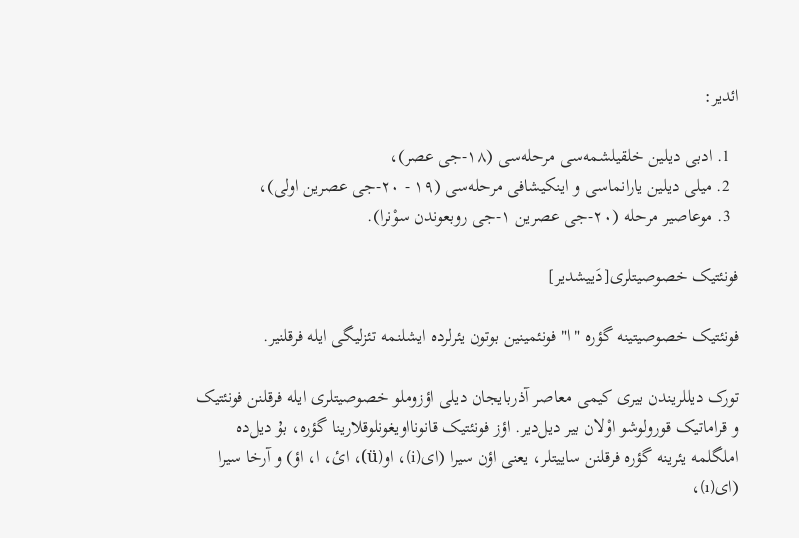ائدیر:

  1. ادبی دیلین خلقیلشمه‌سی مرحله‌سی (۱۸-جی عصر)،
  2. میلی دیلین یارانماسی و اینکیشافی مرحله‌سی (۱۹ - ۲۰-جی عصرین اولی)،
  3. موعاصیر مرحله (۲۰-جی عصرین ۱-جی روبعوندن سوْنرا).

فونئتیک خصوصیتلری[دَییشدیر]

فونئتیک خصوصیتینه گؤره "ا" فونئمینین بوتون یئرلرده ایشلنمه تئزلیگی ایله فرقلنیر.

تورک دیللریندن بیری کیمی معاصر آذربایجان دیلی اؤزوملو خصوصیتلری ایله فرقلنن فونئتیک و قراماتیک قورولوشو اوْلان بیر دیل‌دیر. اؤز فونئتیک قانونااویغونلوقلارینا گؤره، بۇ دیل‌ده املگلمه یئرینه گؤره فرقلنن ساییتلر، یعنی اؤن سیرا (ای(i)، او(ü)، ائ، ا، اؤ) و آرخا سیرا (ای(ı)،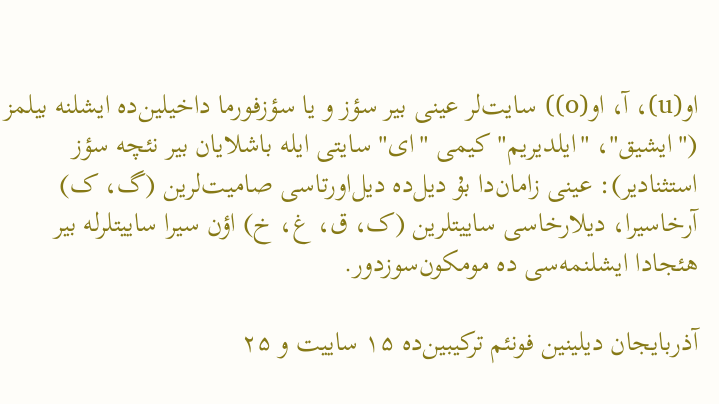او(u)، آ، او(o)) سایت‌لر عینی بیر سؤز و یا سؤزفورما داخیلین‌ده ایشلنه بیلمز ("ایشیق"، "ایلدیریم" کیمی "ای" سایتی ایله باشلایان بیر نئچه سؤز استثنادیر): عینی زامان‌دا بۇ دیل‌ده دیل‌اورتاسی صامیت‌لرین (گ، ک) آرخاسیرا، دیلارخاسی ساییتلرین (ک، ق، غ، خ) اؤن سیرا ساییتلرله بیر هئجادا ایشلنمه‌سی ده مومکون‌سوزدور.

آذربایجان دیلینین فونئم ترکیبین‌ده ۱۵ ساییت و ۲۵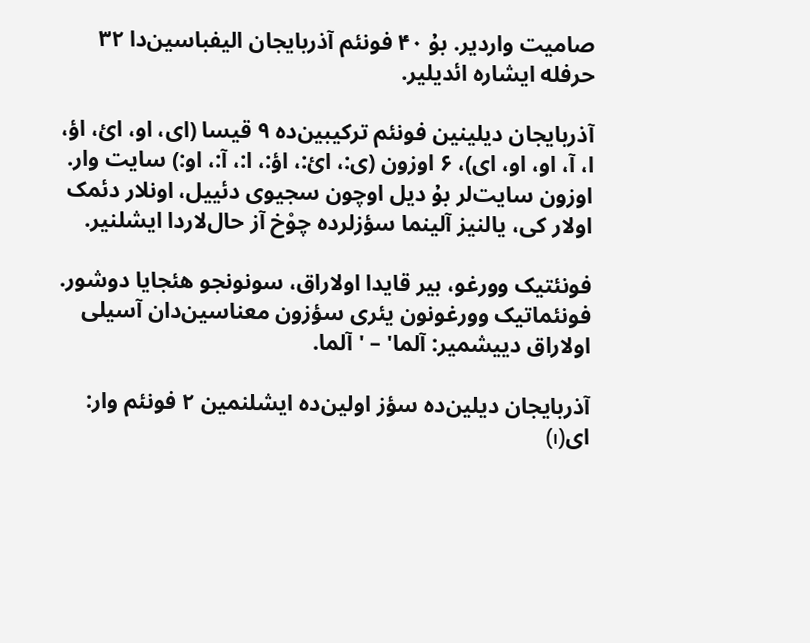صامیت واردیر. بۇ ۴۰ فونئم آذربایجان الیفباسین‌دا ۳۲ حرفله ایشاره ائدیلیر.

آذربایجان دیلینین فونئم ترکیبین‌ده ۹ قیسا (ای، او، ائ، اؤ، ا، آ، او، او، ای)، ۶ اوزون (ی:، ائ:، اؤ:، ا:، آ:، او:) سایت وار. اوزون سایت‌لر بۇ دیل اوچون سجیوی دئییل، اونلار دئمک اولار کی، یالنیز آلینما سؤزلرده چوْخ آز حال‌لاردا ایشلنیر.

فونئتیک وورغو، بیر قایدا اولاراق، سونونجو هئجایا دوشور. فونئماتیک وورغونون یئری سؤزون معناسین‌دان آسیلی اولاراق دییشمیر: آلما' – 'آلما.

آذربایجان دیلین‌ده سؤز اولین‌ده ایشلنمین ۲ فونئم وار: ای(ı)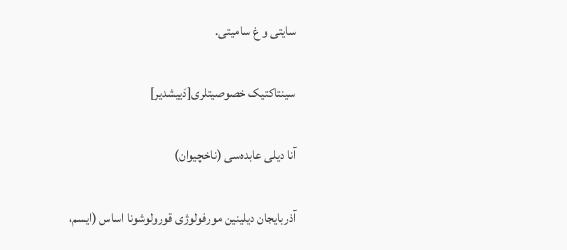سایتی و غ سامیتی.

سینتاکتیک خصوصیتلری[دَییشدیر]

آنا دیلی عابده‌سی (ناخچیوان)

آذربایجان دیلینین مورفولوژی قورولوشونا اساس (ایسم،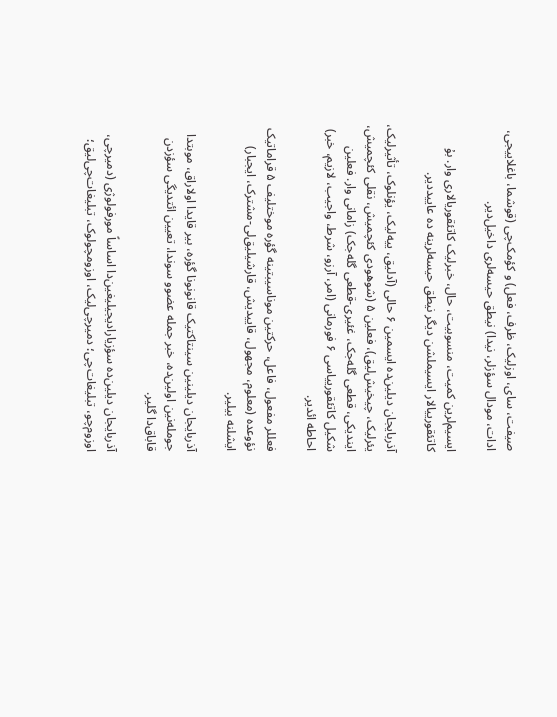صیفت، سای، اوزلیک، ظرف، فعل) و کؤمک‌چی (قوشما، باغلاییجی، ادات، مودال سؤزلر، نیدا) نیطق حیسه‌لری داخیل‌دیر.

ایسیم‌لرین کمیت، منسوبیت، حال، خبرلیک کاتئقوریالاری وار. بۇ کاتئقورییالار ایسیملشن دیگر نیطق حیسه‌لرینه ده عاییددیر.

آذربایجان دیلین‌ده ایسمین ۶ حالی (آدلیق، ییه‌لیک، یؤنلوک، تأثیرلیک، یئرلیک، چیخیش‌لیق)، فعلین ۵ (شوهودی کئچمیش، نقلی کئچمیش، ایندیکی، قطعی گله‌جک، غئیری-قطعی گله‌جک) زامانی وار. فعلین شکیل کاتئقورییاسی ۶ فورمانی (امر، آرزو، شرط، واجیب، لازیم، خبر) احاطه ائدیر.

فعللر مفعول، فاعل، حرکتین موناسیبتینه گؤره موختلیف ۵ قراماتیک نؤوعده (معلوم، مجهول، قاییدیش، قارشیلیق‌لی-مشترک، ایجبار) ایشلنه بیلیر.

آذربایجان دیلینین سینتاکتیک قانونونا گؤره، بیر قایدا اولاراق، موبتدا جومله‌نین اولین‌ده، خبر جمله عضوو سوندا، تعیین ائتدیگی سؤزدن قاباق‌دا گلیر.

آذربایجان دیلین‌ده سؤزیارادیجیلیغین‌دا اساساً مورفولوژی (دمیرچی، اوزوم‌چو، تبلیغات‌چی؛ دمیرچی‌لیک، اوزومچولوک، تبلیغات‌چی‌لیق؛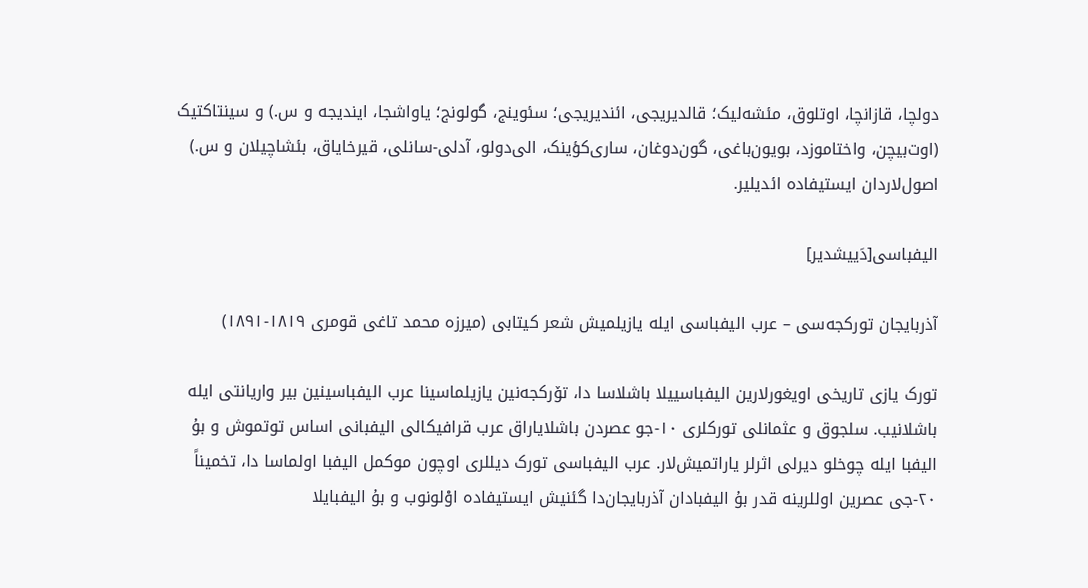دولچا، قازانچا، اوتلوق، مئشه‌لیک؛ قالدیریجی، ائندیریجی؛ سئوینج، گولونج؛ یاواشجا، ایندیجه و س.) و سینتاکتیک (اوت‌بیچن، واختاموزد، بویون‌باغی، گون‌دوغان، ساری‌کؤینک، الی‌دولو، آدلی-سانلی، قیرخایاق، بئشاچیلان و س.) اصول‌لاردان ایستیفاده ائدیلیر.

الیفباسی[دَییشدیر]

آذربایجان تورکجه‌سی – عرب الیفباسی ایله یازیلمیش شعر کیتابی (میرزه محمد تاغی قومری ۱۸۱۹-۱۸۹۱)

تورک یازی تاریخی اویغورلارین الیفباسییلا باشلاسا دا، تۆرکجه‌‌نین یازیلماسینا عرب الیفباسینین بیر واریانتی ایله باشلانیب. سلجوق و عثمانلی تورکلری ۱۰-جو عصردن باشلایاراق عرب قرافیکالی الیفبانی اساس توتموش و بۇ الیفبا ایله چوخلو دیرلی اثرلر یاراتمیش‌لار. عرب الیفباسی تورک دیللری اوچون موکمل الیفبا اولماسا دا، تخمیناً ۲۰-جی عصرین اوللرینه قدر بۇ الیفبادان آذربایجان‌دا گئنیش ایستیفاده اوْلونوب و بۇ الیفبایلا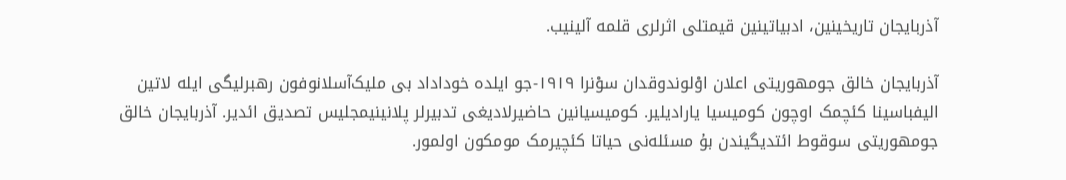آذربایجان تاریخینین، ادبیاتینین قیمتلی اثرلری قلمه آلینیب.

آذربایجان خالق جومهوریتی اعلان اوْلوندوقدان سوْنرا ۱۹۱۹-جو ایلده خوداداد بی ملیک‌آسلانوفون رهبرلیگی ایله لاتین الیفباسینا کئچمک اوچون کومیسیا یارادیلیر. کومیسیانین حاضیرلادیغی تدبیرلر پلانینیمجلیس تصدیق ائدیر. آذربایجان خالق جومهوریتی سوقوط ائتدیگیندن بۇ مسئله‌نی حیاتا کئچیرمک مومکون اولمور.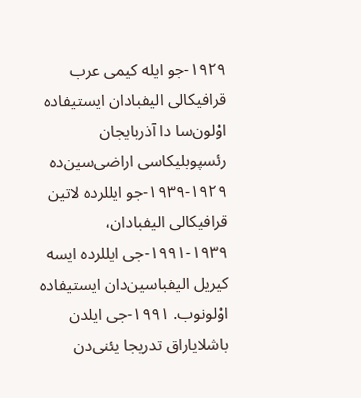۱۹۲۹-جو ایله کیمی عرب قرافیکالی الیفبادان ایستیفاده اوْلون‌سا دا آذربایجان رئسپوبلیکاسی اراضی‌سین‌ده ۱۹۲۹-۱۹۳۹-جو ایللرده لاتین قرافیکالی الیفبادان، ۱۹۳۹-۱۹۹۱-جی ایللرده ایسه کیریل الیفباسین‌دان ایستیفاده اوْلونوب. ۱۹۹۱-جی ایلدن باشلایاراق تدریجا یئنی‌دن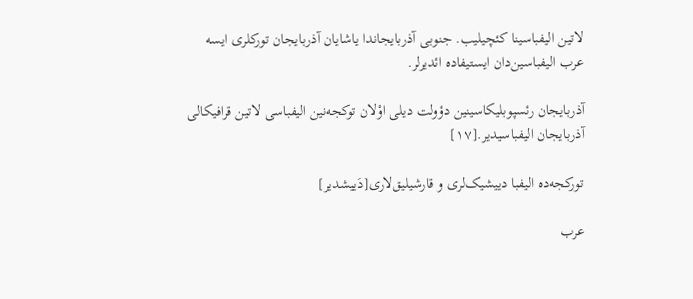لاتین الیفباسینا کئچیلیب. جنوبی آذربایجاندا یاشایان آذربایجان تورکلری ایسه عرب الیفباسین‌دان ایستیفاده ائدیرلر.

آذربایجان رئسپوبلیکاسینین دؤولت دیلی اوْلان توکجه‌نین الیفباسی لاتین قرافیکالی آذربایجان الیفباسیدیر.[۱۷]

تورکجه‌ده الیفبا دییشیک‌لری و قارشیلیق‌لاری[دَییشدیر]

عرب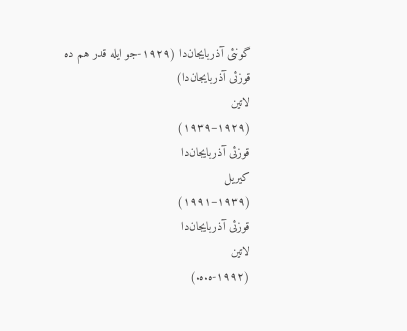گونئی آذربایجان‌دا (۱۹۲۹-جو ایله قدر هم ده قوزئی آذربایجان‌دا)
لاتین
(۱۹۲۹–۱۹۳۹)
قوزئی آذربایجان‌دا
کیریل
(۱۹۳۹–۱۹۹۱)
قوزئی آذربایجان‌دا
لاتین
(۱۹۹۲-ه.ه.)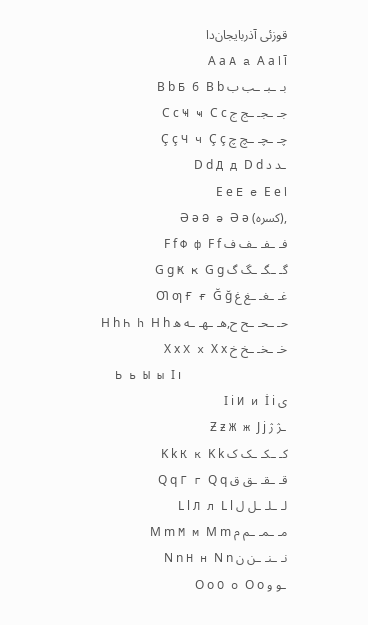قوزئی آذربایجان‌دا
آ ا A a А а A a
بـ ـبـ ـب ب B b Б б B b
جـ ـجـ ـج ج C c Ҹ ҹ C c
چـ ـچـ ـچ چ Ç ç Ч ч Ç ç
ـد د D d Д д D d
ا E e Е е E e
,(کسره) Ə ə Ә ә Ə ə
فـ ـفـ ـف ف F f Ф ф F f
گـ ـگـ ـگ گ G g Ҝ ҝ G g
غـ ـغـ ـغ غ Ƣ ƣ Ғ ғ Ğ ğ
حـ ـحـ ـح ح,هـ ـهـ ـه ه H h Һ һ H h
خـ ـخـ ـخ خ X x Х х X x
  Ь ь Ы ы I ı
ی I i И и İ i
ـژ ژ Ƶ ƶ Ж ж J j
کـ ـکـ ـک ک K k К к K k
قـ ـقـ ـق ق Q q Г г Q q
لـ ـلـ ـل ل L l Л л L l
مـ ـمـ ـم م M m М м M m
نـ ـنـ ـن ن N n Н н N n
ـو و O o О о O o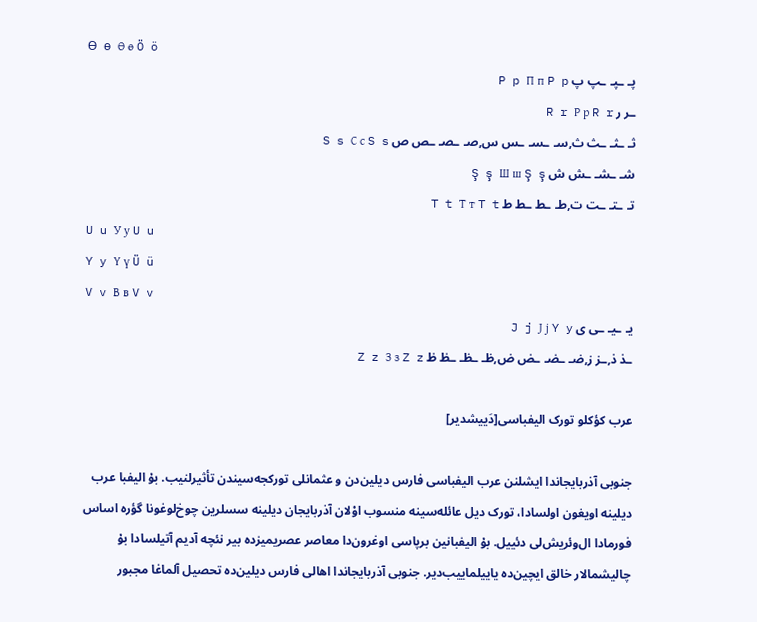Ɵ ɵ Ө ө Ö ö
پـ ـپـ ـپ پ P p П п P p
ـر ر R r Р р R r
ثـ ـثـ ـث ث,سـ ـسـ ـس س,صـ ـصـ ـص ص S s С с S s
شـ ـشـ ـش ش Ş ş Ш ш Ş ş
تـ ـتـ ـت ت,طـ ـط ـط ط T t Т т T t
U u У у U u
Y y Ү ү Ü ü
V v В в V v
یـ ـیـ ـی ی J j Ј ј Y y
ـذ ذ,ـز ز,ضـ ـضـ ـض ض,ظـ ـظـ ـظ ظ Z z З з Z z

عرب کؤکلو تورک الیفباسی[دَییشدیر]

جنوبی آذربایجاندا ایشلنن عرب الیفباسی فارس دیلین‌دن و عثمانلی تورکجه‌سیندن تأثیرلنیب. بۇ الیفبا عرب دیلینه اویغون اولسادا، تورک دیل عائله‌سینه منسوب اوْلان آذربایجان دیلینه سسلرین چوخ‌لوغونا گؤره اساس فورمادا ال‌وئریش‌لی دئییل. بۇ الیفبانین برپاسی اوغرون‌دا معاصر عصریمیزده بیر نئچه آدیم آتیلسادا بۇ چالیشمالار خالق ایچین‌ده یاییلماییب‌دیر. جنوبی آذربایجاندا اهالی فارس دیلین‌ده تحصیل آلماغا مجبور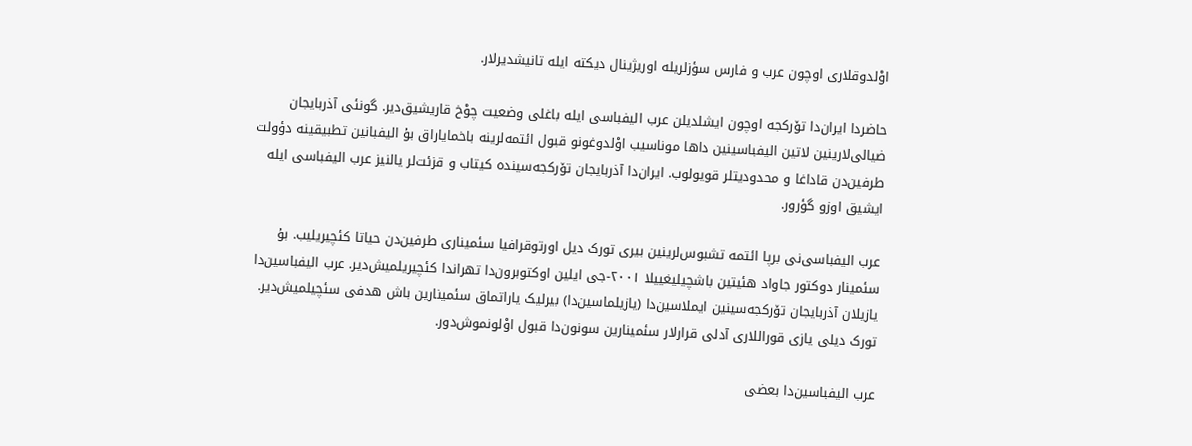اوْلدوقلاری اوچون عرب و فارس سؤزلریله اوریژینال دیکته ایله تانیشدیرلار.

حاضردا ایران‌دا تۆرکجه‌ اوچون ایشلدیلن عرب الیفباسی ایله باغلی وضعیت چوْخ قاریشیق‌دیر. گونئی آذربایجان ضیالی‌لارینین لاتین الیفباسینین داها موناسیب اوْلدوغونو قبول ائتمه‌لرینه باخمایاراق بۇ الیفبانین تطبیقینه دؤولت طرفین‌دن قاداغا و محدودیتلر قویولوب. ایران‌دا آذربایجان تۆرکجه‌‌سینده کیتاب و قزئت‌لر یالنیز عرب الیفباسی ایله ایشیق اوزو گؤرور.

عرب الیفباسی‌نی برپا ائتمه تشبوس‌لرینین بیری تورک دیل اورتوقرافیا سئمیناری طرفین‌دن حیاتا کئچیریلیب. بۇ سئمینار دوکتور جاواد هئیتین باشچیلیغییلا ۲۰۰۱-جی ایلین اوکتوبرون‌دا تهراندا کئچیریلمیش‌دیر. عرب الیفباسین‌دا یازیلان آذربایجان تۆرکجه‌‌سینین ایملاسین‌دا (یازیلماسین‌دا) بیرلیک یاراتماق سئمینارین باش هدفی سئچیلمیش‌دیر. تورک دیلی یازی قوراللاری آدلی قرارلار سئمینارین سونون‌دا قبول اوْلونموش‌دور.

عرب الیفباسین‌دا بعضی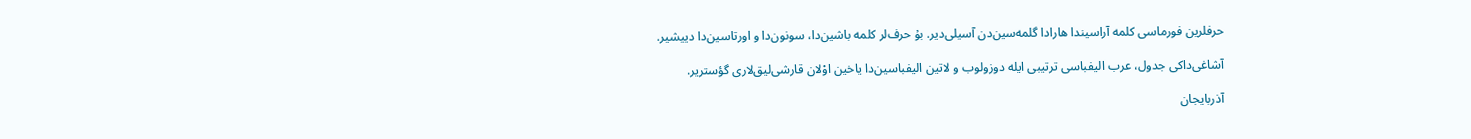حرفلرین فورماسی کلمه آراسیندا هارادا گلمه‌سین‌دن آسیلی‌دیر. بۇ حرف‌لر کلمه باشین‌دا، سونون‌دا و اورتاسین‌دا دییشیر.

آشاغی‌داکی جدول، عرب الیفباسی ترتیبی ایله دوزولوب و لاتین الیفباسین‌دا یاخین اوْلان قارشی‌لیق‌لاری گؤستریر.

آذربایجان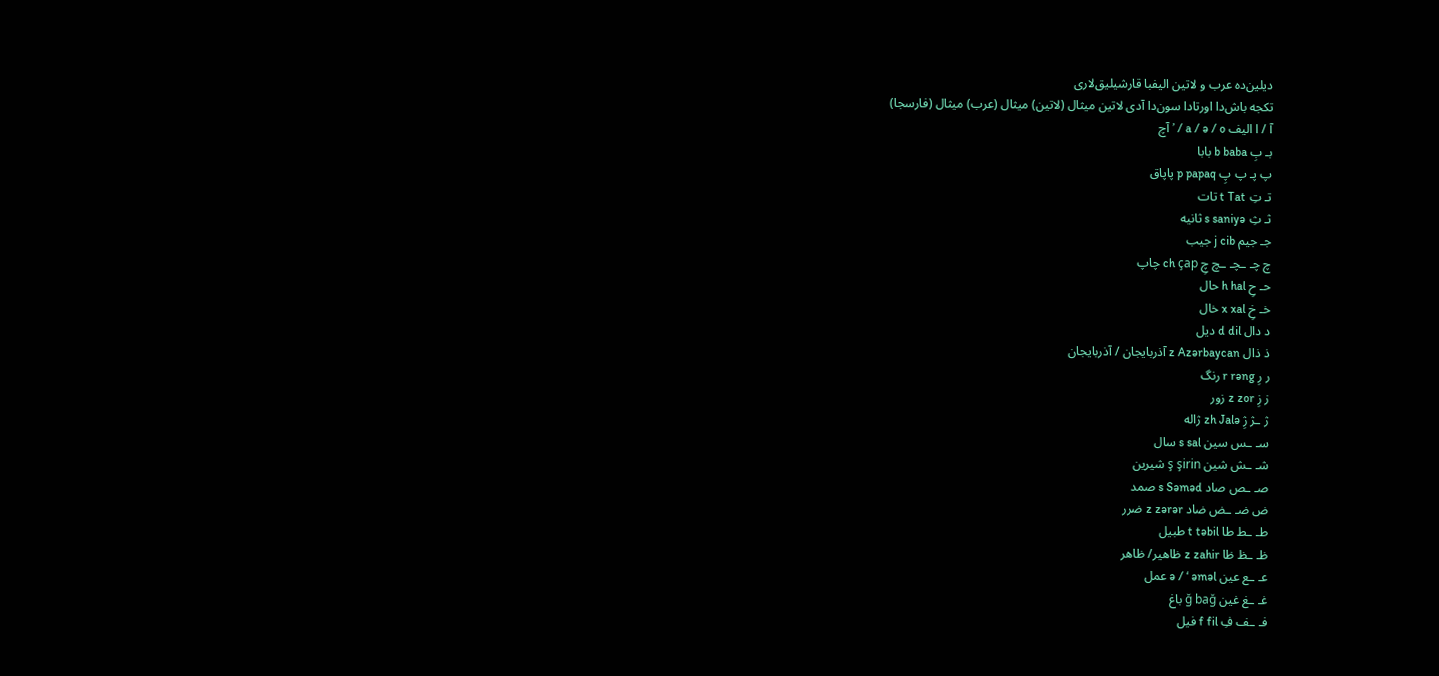دیلین‌ده عرب و لاتین الیفبا قارشیلیق‌لاری
تکجه باش‌دا اورتادا سون‌دا آدی لاتین میثال (لاتین) میثال (عرب) میثال (فارسجا)
آ / ا الیف a / ə / o / ’ آچ
بـ بِ b baba بابا
پ پـ پ پِ p papaq پاپاق
تـ تِ t Tat تات
ثـ ثِ s saniyə ثانیه
جـ جیم j cib جیب
چ چـ ـچـ ـچ چِ ch çap چاپ
حـ حِ h hal حال
خـ خِ x xal خال
د دال d dil دیل
ذ ذال z Azərbaycan آذربایجان / آذربایجان
ر رِ r rəng رنگ
ز زِ z zor زور
ژ ـژ ژِ zh Jalə ژاله
سـ ـس سین s sal سال
شـ ـش شین ş şirin شیرین
صـ ـص صاد s Səməd صمد
ض ضـ ـض ضاد z zərər ضرر
طـ ـط طا t təbil طبیل
ظـ ـظ ظا z zahir ظاهیر/ ظاهر
عـ ـع عین ə / ‘ əməl عمل
غـ ـغ غین ğ bağ باغ
فـ ـف فِ f fil فیل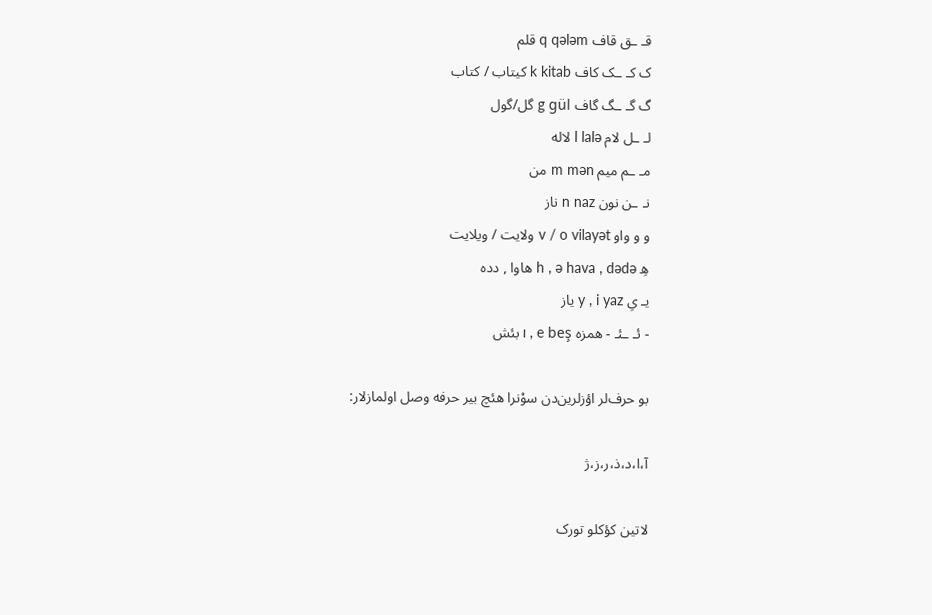قـ ـق قاف q qələm قلم
ک کـ ـک کاف k kitab کیتاب / کتاب
گ گـ ـگ گاف g gül گل/گول
لـ ـل لام l lalə لاله
مـ ـم میم m mən من
نـ ـن نون n naz ناز
و و واو v / o vilayət ولایت / ویلایت
هِ h , ə hava , dədə هاوا , دده
يـ یِ y , i yaz یاز
- ئـ ـئـ - همزه ı , e beş بئش

بو حرف‌لر اؤزلرین‌دن سوْنرا هئچ بیر حرفه وصل اولمازلار:

آ،ا،د،ذ،ر،ز،ژ

لاتین کؤکلو تورک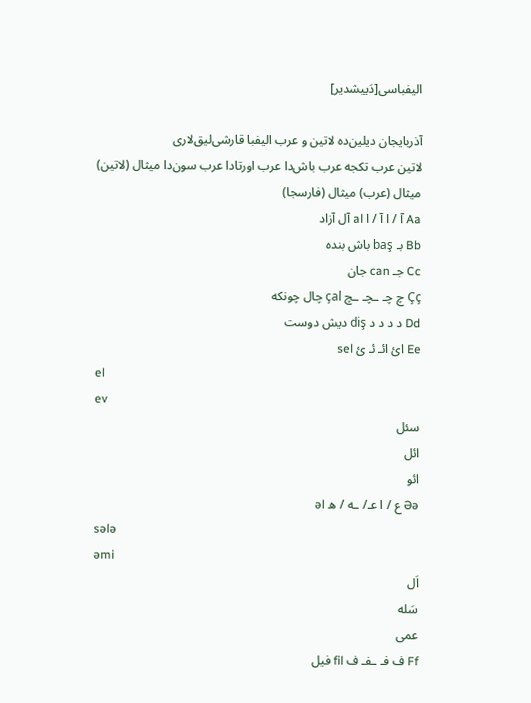الیفباسی[دَییشدیر]

آذربایجان دیلین‌ده لاتین و عرب الیفبا قارشی‌لیق‌لاری
لاتین عرب تکجه عرب باش‌دا عرب اورتادا عرب سون‌دا میثال (لاتین) میثال (عرب) میثال (فارسجا)
Aa آ / ا آ / ا al آل آزاد
Bb بـ baş باش بنده
Cc جـ can جان
Çç چ چـ ـچـ ـچ çal چال چونکه
Dd د د د د diş دیش دوست
Ee ائ ائـ ئـ ئ sel
el
ev
سئل
ائل
ائو
Əə ع / ا عـ/ ـه / ه əl
sələ
əmi
اَل
سَله
عمی
Ff ف فـ ـفـ ف fil فیل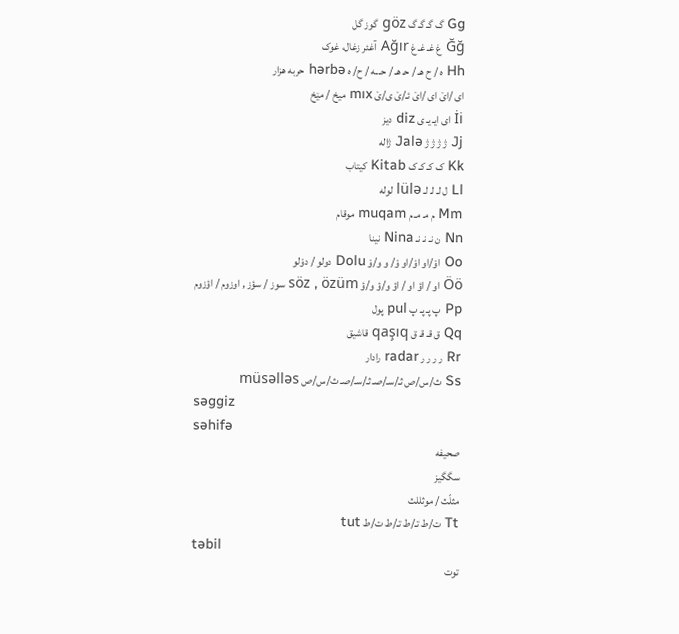Gg گ گـ گـ گ göz گوز گل
Ğğ غ غـ غـ غ Ağır آغئر زغال، غوک
Hh ه / ح هـ / حـ هـ / حـ ـه / ح/ ه hərbə حربه هزار
ای /اێ ای /اێ ئـ/ێ ی/ێ mıx میخ / مێخ
İi ای ایـ یـ ی diz دیز
Jj ژ ژ ژ ژ Jalə ژاله
Kk ک کـ کـ ک Kitab کیتاب
Ll ل لـ لـ لـ lülə لوله
Mm م مـ مـ م muqam موقام
Nn ن نـ نـ نـ Nina نینا
Oo اوْ/او اوْ/او وْ/ و و/وْ Dolu دولو / دوْلو
Öö او / اؤ او / اؤ و/ؤ و/ؤ söz , özüm سوز / سؤز , اوزوم / اؤزوم
Pp پ پـ پـ پ pul پول
Qq ق قـ قـ ق qaşıq قاشیق
Rr ر ر ر ر radar رادار
Ss ث/س/ص ثـ/سـ/صـ ثـ/سـ/صـ ث/س/ص müsəlləs
səggiz
səhifə
صحیفه
سگگیز
مثلّث / موثللث
Tt ت/ط تـ/ط تـ/ط ت/ط tut
təbil
توت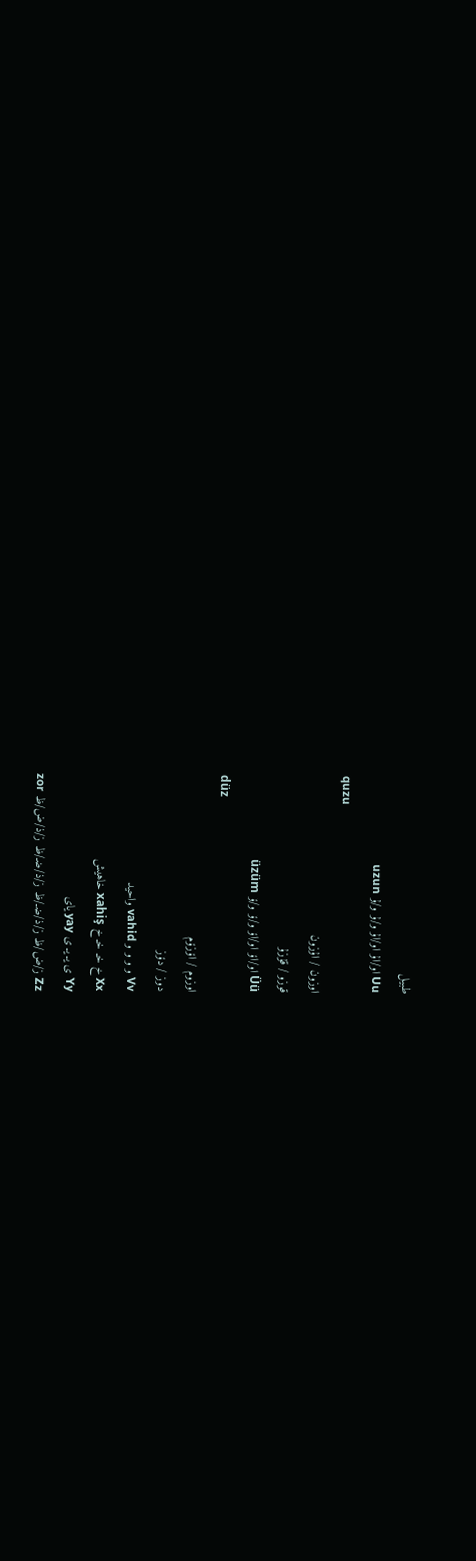طبیل
Uu او/اۇ او/اۇ و/ۇ و/ۇ uzun
quzu
اوزون / اۇزون
قوزو / قۇزۇ
Üü او/اۆ او/اۆ و/ۆ و/ۆ üzüm
düz
اوزوم / اۆزۆم
دوز / دۆز
Vv و و و و vahid واحید
Xx خ خـ خـ خ xahiş خاهیش
Yy ی یـ یـ ی yay یای
Zz ز/ض/ظ ز/ذ/ضـ/ظ ز/ذ/ضـ/ظ ز/ذ/ض/ظ zor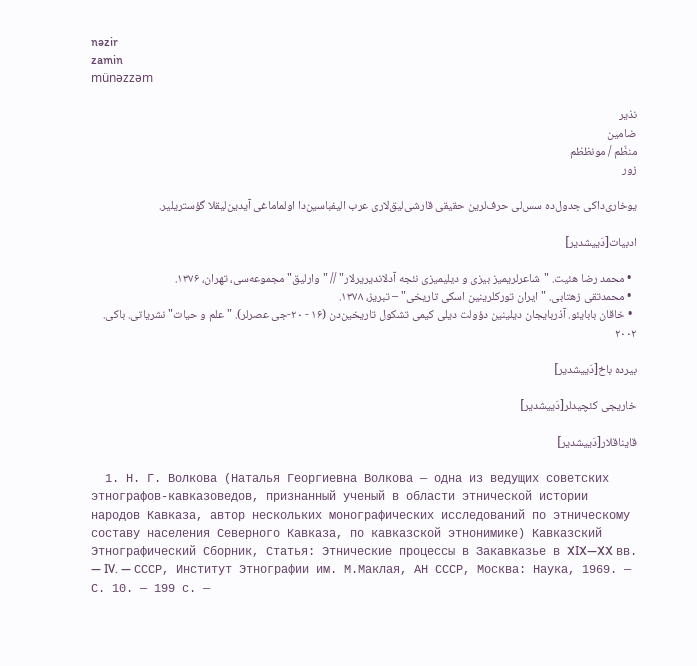nəzir
zamin
münəzzəm

نذیر
ضامین
منظّم / مونظظم
زور

یوخاری‌داکی جدول‌ده سس‌لی حرف‌لرین حقیقی قارشی‌لیق‌لاری عرب الیفباسین‌دا اولماماغی آیدین‌لیقلا گؤستریلیر.

ادبیات[دَییشدیر]

  • محمد رضا هئیت. "شاعرلریمیز بیزی و دیلیمیزی نئجه آدلاندیریرلار" // "وارلیق" مجموعه‌سی، تهران، ۱۳۷۶.
  • محمدتقی زهتابی. "ایران تورکلرینین اسکی تاریخی" – تبریز، ۱۳۷۸.
  • خاقان بابایئو. آذربایجان دیلینین دؤولت دیلی کیمی تشکول تاریخین‌دن (۱۶ - ۲۰-جی عصرلر). "علم و حیات" نشریاتی. باکی. ۲۰۰۲

بیرده باخ[دَییشدیر]

خاریجی کئچیدلر[دَییشدیر]

قایناقلار[دَییشدیر]

  1. Н. Г. Волкова (Наталья Георгиевна Волкова — одна из ведущих советских этнографов-кавказоведов, признанный ученый в области этнической истории народов Кавказа, автор нескольких монографических исследований по этническому составу населения Северного Кавказа, по кавказской этнонимике) Кавказский Этнографический Сборник, Статья: Этнические процессы в Закавказье в XIX—XX вв. — IV. — СССР, Институт Этнографии им. М.Маклая, АН СССР, Москва: Наука, 1969. — С. 10. — 199 с. —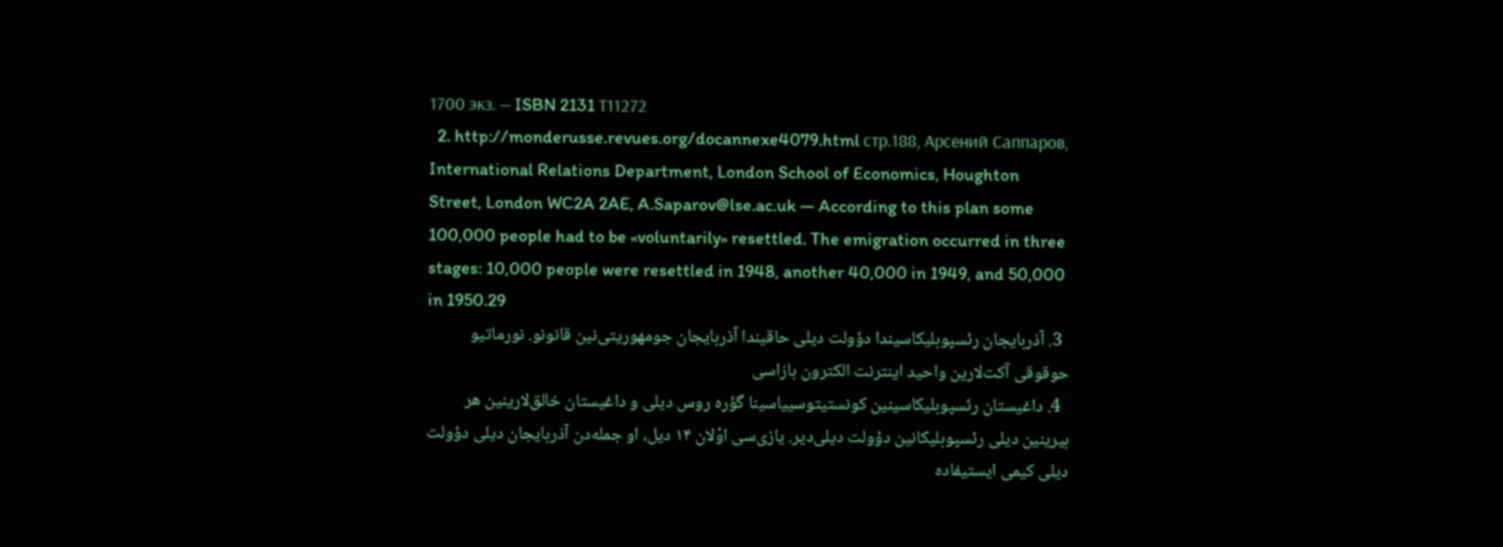1700 экз. — ISBN 2131 Т11272
  2. http://monderusse.revues.org/docannexe4079.html стр.188, Арсений Саппаров, International Relations Department, London School of Economics, Houghton Street, London WC2A 2AE, A.Saparov@lse.ac.uk — According to this plan some 100,000 people had to be «voluntarily» resettled. The emigration occurred in three stages: 10,000 people were resettled in 1948, another 40,000 in 1949, and 50,000 in 1950.29
  3. آذربایجان رئسپوبلیکاسیندا دؤولت دیلی حاقیندا آذربایجان جومهوریتی‌نین قانونو. نورماتیو حوقوقی آکت‌لارین واحید اینترنت الکترون بازاسی
  4. داغیستان رئسپوبلیکاسینین کونستیتوسییاسینا گؤره روس دیلی و داغیستان خالق‌لارینین هر بیرینین دیلی رئسپوبلیکانین دؤولت دیلی‌دیر. یازی‌سی اوْلان ۱۴ دیل، او جمله‌دن آذربایجان دیلی دؤولت دیلی کیمی ایستیفاده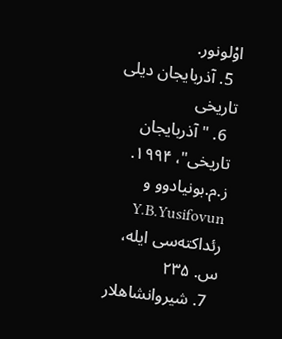اوْلونور.
  5. آذربایجان دیلی تاریخی
  6. "آذربایجان تاریخی"، ۱۹۹۴. ز.م.بونیادوو و Y.B.Yusifovun رئداکته‌سی ایله، س. ۲۳۵
  7. شیروانشاهلار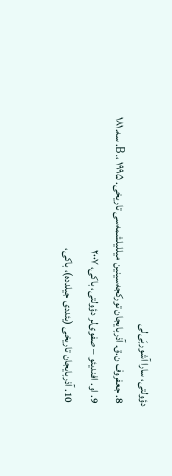دؤولتی، سارا آشوربَی‌لی
  8. جعفروف ن.ق. آذربایجان تورکجه‌سینین میللیلشمه‌سی تاریخی. В.، ۱۹۹۵. سه.۱۸۱
  9. او. افندیئو – صفوی‌لر دؤولتی، باکی، ۲۰۰۷
  10. آذربایجان تاریخی (یئددی جیلدده)، باکی،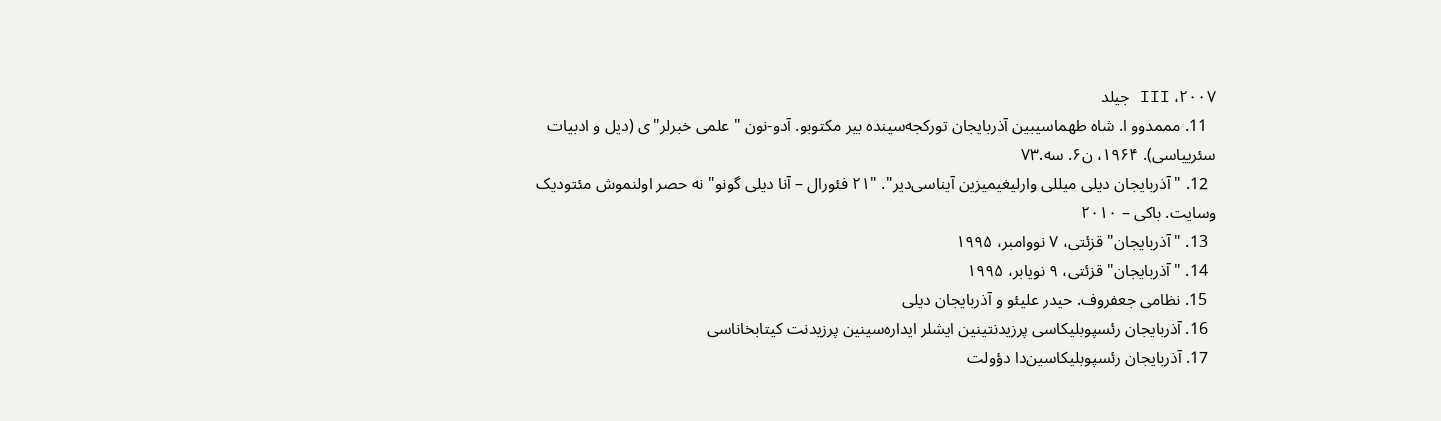۲۰۰۷، III جیلد
  11. مممدوو ا. شاه طهماسیبین آذربایجان تورکجه‌سینده بیر مکتوبو. آدو-نون "علمی خبرلر"ی (دیل و ادبیات سئرییاسی). ۱۹۶۴، ن۶. سه.۷۳
  12. "آذربایجان دیلی میللی وارلیغیمیزین آیناسی‌دیر". "۲۱ فئورال – آنا دیلی گونو" نه حصر اولنموش مئتودیک وسایت. باکی – ۲۰۱۰
  13. "آذربایجان" قزئتی، ۷ نووامبر، ۱۹۹۵
  14. "آذربایجان" قزئتی، ۹ نویابر، ۱۹۹۵
  15. نظامی جعفروف. حیدر علیئو و آذربایجان دیلی
  16. آذربایجان رئسپوبلیکاسی پرزیدنتینین ایشلر ایداره‌سینین پرزیدنت کیتابخاناسی
  17. آذربایجان رئسپوبلیکاسین‌دا دؤولت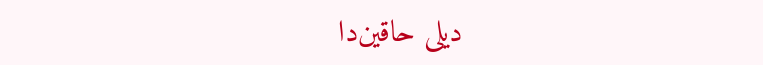دیلی حاقین‌دا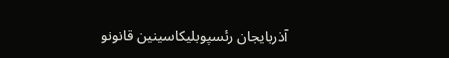آذربایجان رئسپوبلیکاسینین قانونو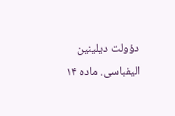دؤولت دیلینین الیفباسی. ماده ۱۴